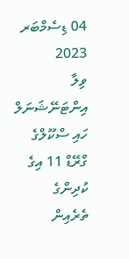04 ޑިސެމްބަރ 2023
ވިލާ އިންޓަނޭޝަނަލް ހައި ސްކޫލްގެ ގްރޭޑް 11 އިގެ ކުދިންގެ ތެރެއިން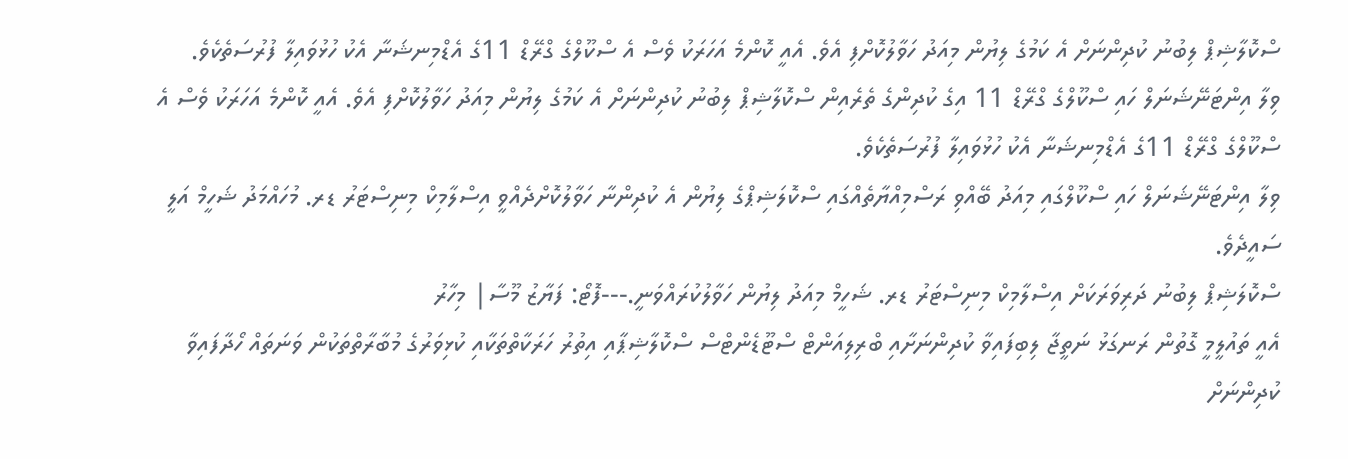ސްކޮލާޝިޕް ލިބުނު ކުދިންނަށް އެ ކަމުގެ ލިޔުން މިއަދު ހަވާލުކޮށްފި އެވެ. އެއީ ކޮންމެ އަހަރަކު ވެސް އެ ސްކޫލްގެ ގްރޭޑް 11ގެ އެޑްމިނޝަނާ އެކު ހުޅުވައިލާ ފުރުސަތެކެވެ.
ވިލާ އިންޓަނޭޝަނަލް ހައި ސްކޫލްގެ ގްރޭޑް 11 އިގެ ކުދިންގެ ތެރެއިން ސްކޮލާޝިޕް ލިބުނު ކުދިންނަށް އެ ކަމުގެ ލިޔުން މިއަދު ހަވާލުކޮށްފި އެވެ. އެއީ ކޮންމެ އަހަރަކު ވެސް އެ ސްކޫލްގެ ގްރޭޑް 11ގެ އެޑްމިނޝަނާ އެކު ހުޅުވައިލާ ފުރުސަތެކެވެ.
ވިލާ އިންޓަނޭޝަނަލް ހައި ސްކޫލްގައި މިއަދު ބޭއްވި ރަސްމިއްޔާތެއްގައި ސްކޮލަޝިޕްގެ ލިޔުން އެ ކުދިންނާ ހަވާލުކޮށްދެއްވީ އިސްލާމިކް މިނިސްޓަރު ޑރ. މުހައްމަދު ޝަހީމް އަލީ ސައީދެވެ.
ސްކޮލަޝިޕް ލިބުނު ދަރިވަރަކަށް އިސްލާމިކް މިނިސްޓަރު ޑރ. ޝަހީމް މިއަދު ލިޔުން ހަވާލުކުރައްވަނީ.---ފޮޓޯ: ފަޔާޒު މޫސާ| މިހާރު
އެއީ ތައުލީމީ ގޮތުން ރަނގަޅު ނަތީޖާ ލިބިފައިވާ ކުދިންނަށާއި ބްރިލިއަންޓް ސްޓޫޑެންޓްސް ސްކޮލާޝިޕާއި އިތުރު ހަރަކާތްތަކާއި ކުޅިވަރުގެ މުބާރާތްތަކުން ވަނަތައް ހޯދާފައިވާ ކުދިންނަށް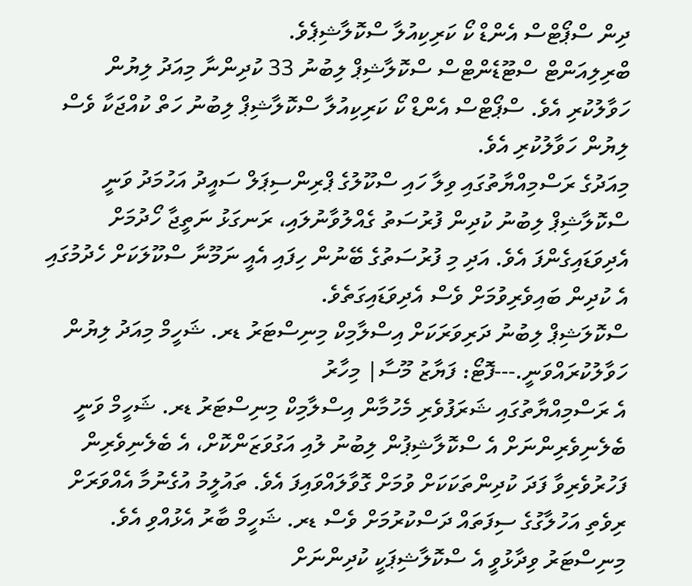ދިން ސްޕޯޓްސް އެންޑް ކޯ ކަރިކިއުލާ ސްކޮލާޝިޕެވެ.
ބްރިލިއަންޓް ސްޓޫޑެންޓްސް ސްކޮލާޝިޕް ލިބުނު 33 ކުދިންނާ މިއަދު ލިޔުން ހަވާލުކުރި އެވެ. ސްޕޯޓްސް އެންޑް ކޯ ކަރިކިއުލާ ސްކޮލާޝިޕް ލިބުނު ހަތް ކުއްޖަކާ ވެސް ލިޔުން ހަވާލުކުރި އެވެ.
މިއަދުގެ ރަސްމިއްޔާތުގައި ވިލާ ހައި ސްކޫލުގެ ޕްރިންސިޕަލް ސައީދު އަހުމަދު ވަނީ ސްކޮލާޝިޕް ލިބުނު ކުދިން ފުރުސަތު ގެއްލުވާނުލައި، ރަނގަޅު ނަތީޖާ ހޯދުމަށް އެދިވަޑައިގެންފަ އެވެ. އަދި މި ފުރުސަތުގެ ބޭނުން ހިފައި އެއީ ނަމޫނާ ސްކޫލަކަށް ހެދުމުގައި އެ ކުދިން ބައިވެރިވުމަށް ވެސް އެދިވަޑައިގަތެވެ.
ސްކޮލަޝިޕް ލިބުނު ދަރިވަރަކަށް އިސްލާމިކް މިނިސްޓަރު ޑރ. ޝަހީމް މިއަދު ލިޔުން ހަވާލުކުރައްވަނީ.---ފޮޓޯ: ފަޔާޒު މޫސާ| މިހާރު
އެ ރަސްމިއްޔާތުގައި ޝަރަފުވެރި މެހުމާން އިސްލާމިކް މިނިސްޓަރު ޑރ. ޝަހީމް ވަނީ ބެލެނިވެރިންނަށް އެ ސްކޮލާޝިޕުން ލިބުނު ލުއި އަގުވަޒަންކޮށް، އެ ބެލެނިވެރިން ފަހުރުވެރިވާ ފަދަ ކުދިންތަކަކަށް ވުމަށް ގޮވާލައްވައިފަ އެވެ. ތައުލީމު އުގެނުމާ އެއްވަރަށް ރިވެތި އަހުލާގުގެ ސިފަތައް ދަސްކުރުމަށް ވެސް ޑރ. ޝަހީމް ބާރު އެޅުއްވި އެވެ.
މިނިސްޓަރު ވިދާޅުވީ އެ ސްކޮލާޝިޕަކީ ކުދިންނަށް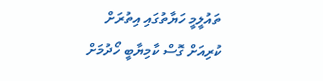ތައުލީމީ ހަޔާތުގައި އިތުރަށް ކުރިއަށް ގޮސް ކާމިޔާބީ ހޯދުމަށް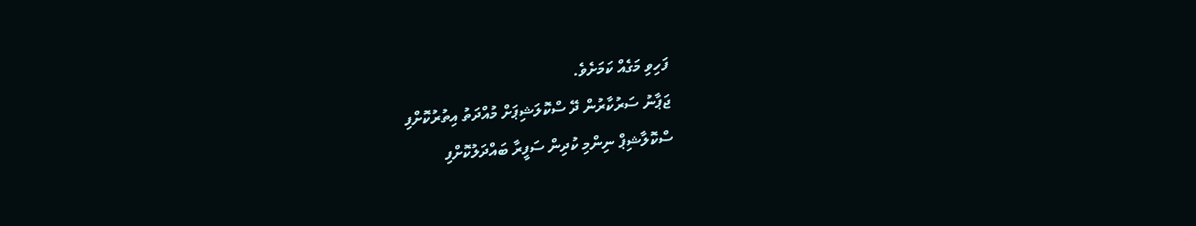ފަހިވި މަގެއް ކަމަށެވެ.
ޖަޕާނު ސަރުކާރުން ދޭ ސްކޮލަޝިޕަށް މުއްދަތު އިތުރުކޮށްފި
ސްކޮލާޝިޕް ނިންމި ކުދިން ސަފީރާ ބައްދަލުކޮށްފި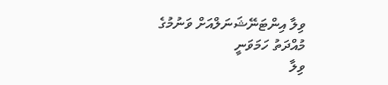ވިލާ އިންޓަނޭޝަނަލްއަށް ވަނުމުގެ މުއްދަތު ހަމަވަނީ
ވިލާ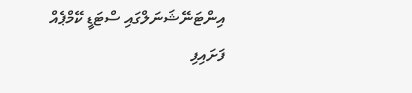އިންޓަނޭޝަނަލްގައި ސްޓަޑީ ކޭމްޕެއް ފަށައިފި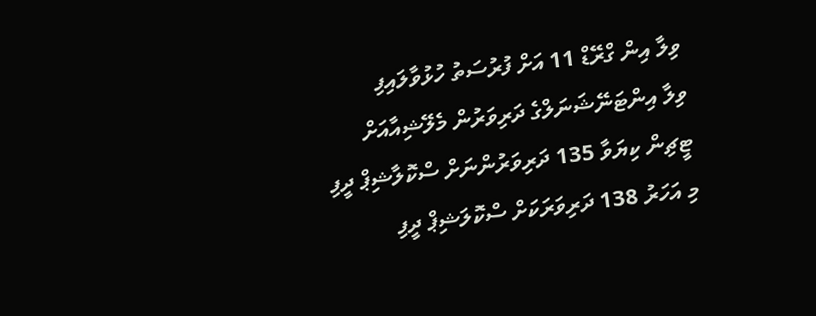ވިލާ އިން ގްރޭޑް 11 އަށް ފުރުސަތު ހުޅުވާލައިފި
ވިލާ އިންޓަނޭޝަނަލްގެ ދަރިވަރުން މެލޭޝިއާއަށް
ޓީޗިން ކިޔަވާ 135 ދަރިވަރުންނަށް ސްކޮލާޝިޕް ދީފި
މި އަހަރު 138 ދަރިވަރަކަށް ސްކޮލަޝިޕް ދީފި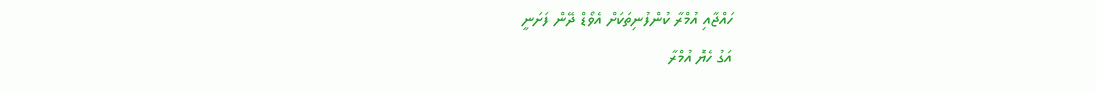ހައްޖާއި އުމްރާ ކުންފުނިތަކަށް އެވޯޑް ދޭން ފަށަނީ
އަގު ހެޔޮ އުމްރާ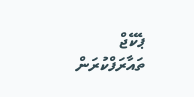ޕެކޭޖް ތައާރަފްކުރަން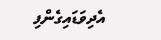އެދިވަޑައިގެންފި